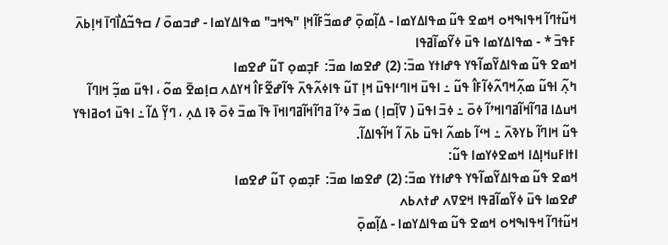ߞߎ߬ߙߣߊ߬ ߞߟߊߒߞߋ ߞߘߐ ߟߎ߬ ߘߟߊߡߌߘߊ - ߡߊ߲߬ߘߋ߲߫ ߝߘߏ߬ߓߊ߬ߞߊ߲ "ߒߞߏ" ߘߟߊߡߌߘߊ - ߝߏߘߋ߫ / ߛߟߏ߬ߡߊ߯ߣߊ߫ ߞߊ߲ߕߍ߫ ߓߟߏ߫ * - ߘߟߊߡߌߘߊ ߟߎ߫ ߦߌ߬ߘߊ߬ߥߟߊ
ߞߘߐ ߟߎ߬ ߘߟߊߡߌ߬ߘߊ߬ߟߌ ߟߝߊߙߌ ߘߏ߫: (2) ߝߐߘߊ ߘߏ߫: ߓߏ߲ߘߋ߲ ߠߎ߬ ߝߐߘߊ
ߤߍ߲߬ ߊߟߎ߬ ߘߍ߲߬ߞߣߍ߬ߦߊ߬ߓߊ߮ ߟߎ߬ ߸ ߊߟߎ߫ ߞߊߣߵߊߟߎ߫ ߞߊ߲ ߠߎ߬ ߟߊߦߍ߬ߟߍ߫ ߟߊ߬ߝߐ߬ߓߊ߮ ߞߌߡߍ ߛߊ߲ߘߐ߫ ߘߋ߬ ، ߊߟߎ߫ ߘߏ߲߬ ߞߊߣߊ߬ ߞߎߡߊ ߥߣߊ߬ߞߊ߬ߥߣߊߞߴߊ߬ ߦߋ߫ ߸ ߦߏ߫ ߊߟߎ߫ ( ߜߊ߲߬ߛߊ߲ ) ߘߏ߫ ߦߴߊ߬ ߥߣߊ߬ߞߊ߬ߥߣߊߞߊ߫ ߟߊ߫ ߘߏ߫ ߦߋ߫ ߢߊ ߡߍ߲ ، ߣߌ߲߬ ߡߊ߬ ߸ ߊߟߎ߫ ߗߋߥߊߟߌ ߟߎ߬ ߞߊߣߊ߬ ߕߌߢߍ߫ ߸ ߞߵߊ߬ ߕߘߍ߬ ߊߟߎ߫ ߕߍ߫ ߊ߬ ߞߊ߬ߟߊߡߊ߬.
ߊߙߊߓߎߞߊ߲ߡߊ ߞߘߐߦߌߘߊ ߟߎ߬:
ߞߘߐ ߟߎ߬ ߘߟߊߡߌ߬ߘߊ߬ߟߌ ߟߝߊߙߌ ߘߏ߫: (2) ߝߐߘߊ ߘߏ߫: ߓߏ߲ߘߋ߲ ߠߎ߬ ߝߐߘߊ
ߝߐߘߊ ߟߎ߫ ߦߌ߬ߘߊ߬ߥߟߊ ߞߐߜߍ ߝߙߍߕߍ
ߞߎ߬ߙߣߊ߬ ߞߟߊߒߞߋ ߞߘߐ ߟߎ߬ ߘߟߊߡߌߘߊ - ߡߊ߲߬ߘߋ߲߫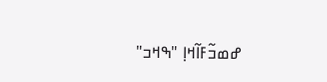ߝߘߏ߬ߓߊ߬ߞߊ߲ "ߒߞߏ"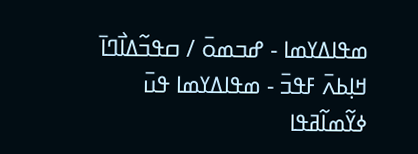ߘߟߊߡߌߘߊ - ߝߏߘߋ߫ / ߛߟߏ߬ߡߊ߯ߣߊ߫ ߞߊ߲ߕߍ߫ ߓߟߏ߫ - ߘߟߊߡߌߘߊ ߟߎ߫ ߦߌ߬ߘߊ߬ߥߟߊ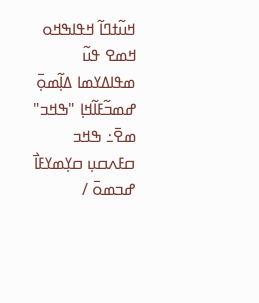ߞߎ߬ߙߣߊ߬ ߞߟߊߒߞߋ ߞߘߐ ߟߎ߬ ߘߟߊߡߌߘߊ ߡߊ߲߬ߘߋ߲߫ ߝߘߏ߬ߓߊ߬ߞߊ߲ "ߒߞߏ" ߘߐ߫߸ ߒߞߏ ߛߓߍߛߎ߲ ߛߌ߲ߘߌߓߊ߯ ߝߏߘߋ߫ /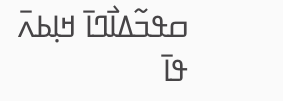ߛߟߏ߬ߡߊ߯ߣߊ߫ ߞߊ߲ߕߍ߫ ߟߊ߫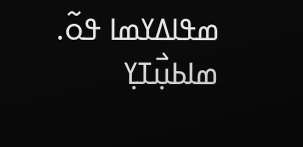ߘߟߊߡߌߘߊ ߟߋ߬.
ߘߊߕߎ߲߯ߠߌ߲